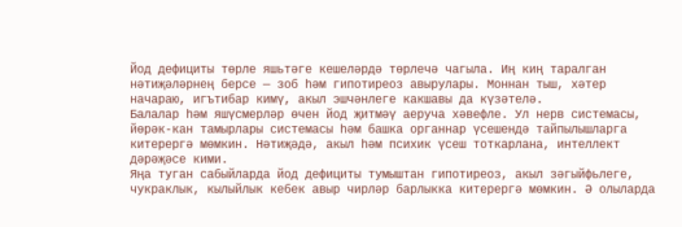Йод дефициты төрле яшьтәге кешеләрдә төрлечә чагыла. Иң киң таралган нәтиҗәләрнең берсе — зоб һәм гипотиреоз авырулары. Моннан тыш, хәтер начараю, игътибар кимү, акыл эшчәнлеге какшавы да күзәтелә.
Балалар һәм яшүсмерләр өчен йод җитмәү аеруча хәвефле. Ул нерв системасы, йөрәк-кан тамырлары системасы һәм башка органнар үсешендә тайпылышларга китерергә мөмкин. Нәтиҗәдә, акыл һәм психик үсеш тоткарлана, интеллект дәрәҗәсе кими.
Яңа туган сабыйларда йод дефициты тумыштан гипотиреоз, акыл зәгыйфьлеге, чукраклык, кылыйлык кебек авыр чирләр барлыкка китерергә мөмкин. Ә олыларда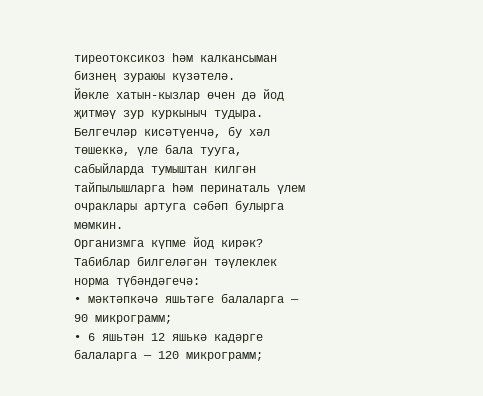тиреотоксикоз һәм калкансыман бизнең зураюы күзәтелә.
Йөкле хатын-кызлар өчен дә йод җитмәү зур куркыныч тудыра. Белгечләр кисәтүенчә, бу хәл төшеккә, үле бала тууга, сабыйларда тумыштан килгән тайпылышларга һәм перинаталь үлем очраклары артуга сәбәп булырга мөмкин.
Организмга күпме йод кирәк?
Табиблар билгеләгән тәүлеклек норма түбәндәгечә:
• мәктәпкәчә яшьтәге балаларга — 90 микрограмм;
• 6 яшьтән 12 яшькә кадәрге балаларга — 120 микрограмм;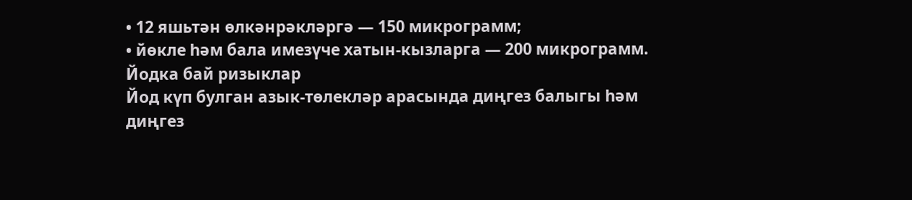• 12 яшьтән өлкәнрәкләргә — 150 микрограмм;
• йөкле һәм бала имезүче хатын-кызларга — 200 микрограмм.
Йодка бай ризыклар
Йод күп булган азык-төлекләр арасында диңгез балыгы һәм диңгез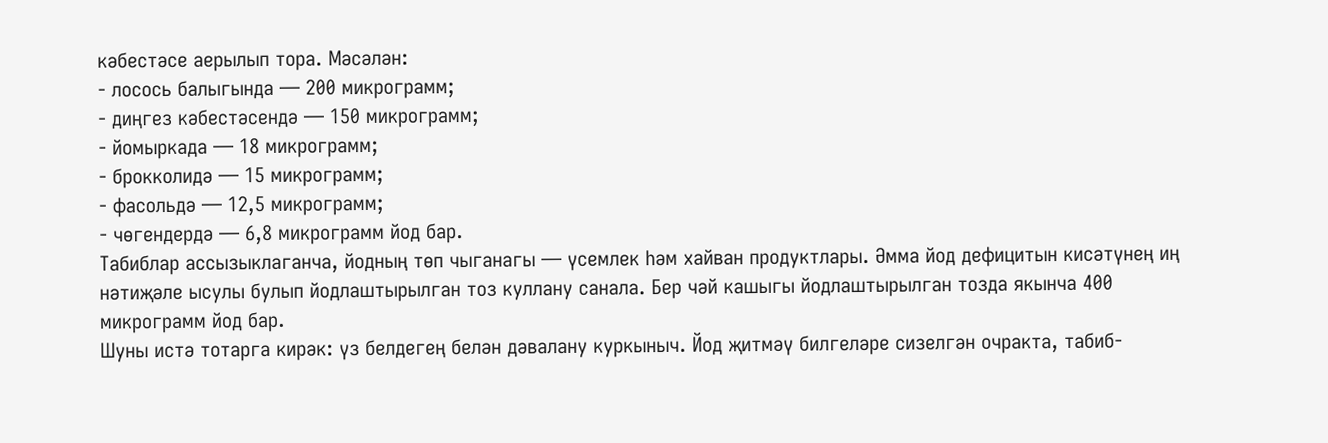кәбестәсе аерылып тора. Мәсәлән:
- лосось балыгында — 200 микрограмм;
- диңгез кәбестәсендә — 150 микрограмм;
- йомыркада — 18 микрограмм;
- брокколидә — 15 микрограмм;
- фасольдә — 12,5 микрограмм;
- чөгендердә — 6,8 микрограмм йод бар.
Табиблар ассызыклаганча, йодның төп чыганагы — үсемлек һәм хайван продуктлары. Әмма йод дефицитын кисәтүнең иң нәтиҗәле ысулы булып йодлаштырылган тоз куллану санала. Бер чәй кашыгы йодлаштырылган тозда якынча 400 микрограмм йод бар.
Шуны истә тотарга кирәк: үз белдегең белән дәвалану куркыныч. Йод җитмәү билгеләре сизелгән очракта, табиб-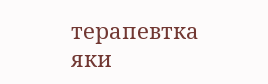терапевтка яки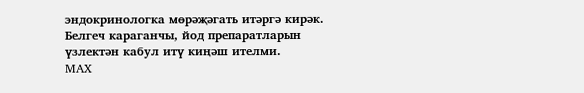эндокринологка мөрәҗәгать итәргә кирәк. Белгеч караганчы, йод препаратларын үзлектән кабул итү киңәш ителми.
MAX